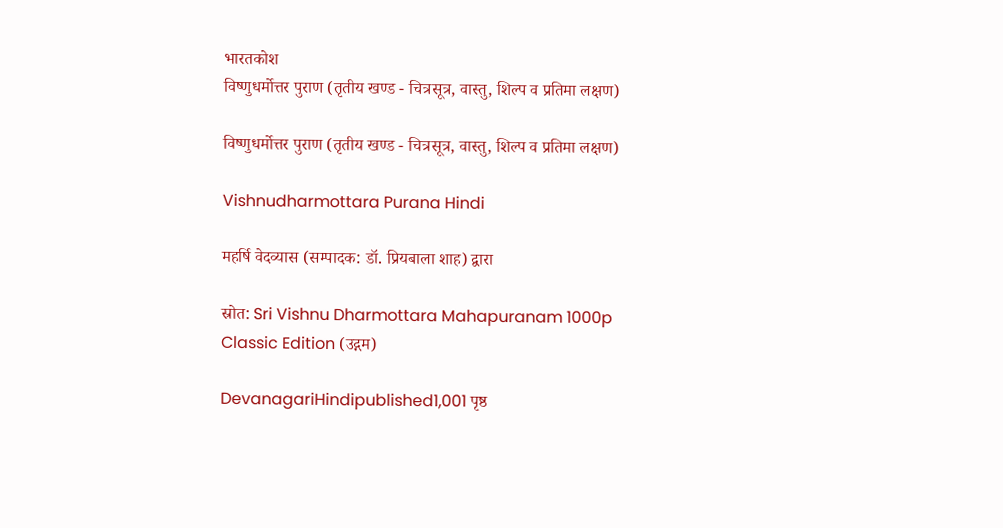भारतकोश
विष्णुधर्मोत्तर पुराण (तृतीय खण्ड - चित्रसूत्र, वास्तु, शिल्प व प्रतिमा लक्षण)

विष्णुधर्मोत्तर पुराण (तृतीय खण्ड - चित्रसूत्र, वास्तु, शिल्प व प्रतिमा लक्षण)

Vishnudharmottara Purana Hindi

महर्षि वेदव्यास (सम्पादक: डॉ. प्रियबाला शाह) द्वारा

स्रोत: Sri Vishnu Dharmottara Mahapuranam 1000p Classic Edition (उद्गम)

DevanagariHindipublished1,001 पृष्ठ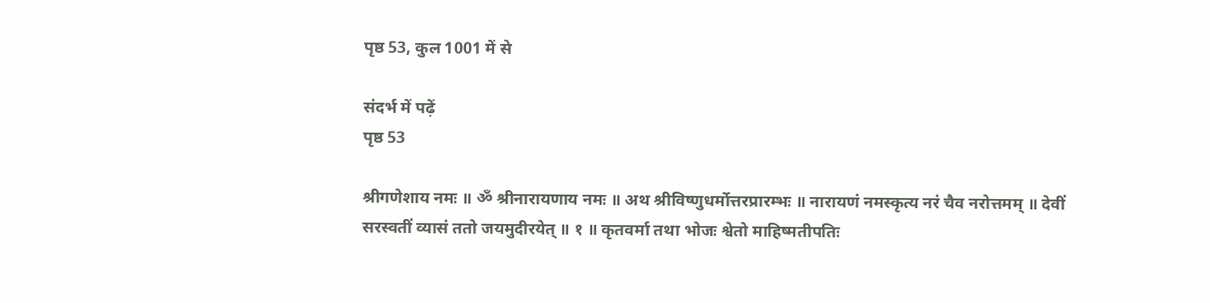पृष्ठ 53, कुल 1001 में से

संदर्भ में पढ़ें
पृष्ठ 53

श्रीगणेशाय नमः ॥ ॐ श्रीनारायणाय नमः ॥ अथ श्रीविष्णुधर्मोत्तरप्रारम्भः ॥ नारायणं नमस्कृत्य नरं चैव नरोत्तमम् ॥ देवीं सरस्वतीं व्यासं ततो जयमुदीरयेत् ॥ १ ॥ कृतवर्मा तथा भोजः श्वेतो माहिष्मतीपतिः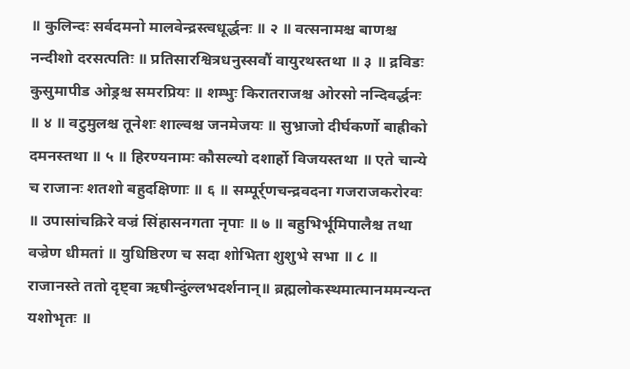॥ कुलिन्दः सर्वदमनो मालवेन्द्रस्त्वधूर्द्धनः ॥ २ ॥ वत्सनामश्च बाणश्च नन्दीशो दरसत्पतिः ॥ प्रतिसारश्वित्रधनुस्सवौं वायुरथस्तथा ॥ ३ ॥ द्रविडः कुसुमापीड ओड्रश्च समरप्रियः ॥ शम्भुः किरातराजश्च ओरसो नन्दिवर्द्धनः ॥ ४ ॥ वटुमुलश्च तूनेशः शाल्वश्च जनमेजयः ॥ सुभ्राजो दीर्घकर्णो बाह्रीको दमनस्तथा ॥ ५ ॥ हिरण्यनामः कौसल्यो दशार्हो विजयस्तथा ॥ एते चान्ये च राजानः शतशो बहुदक्षिणाः ॥ ६ ॥ सम्पूर्र्णचन्द्रवदना गजराजकरोरवः ॥ उपासांचक्रिरे वज्रं सिंहासनगता नृपाः ॥ ७ ॥ बहुभिर्भूमिपालैश्च तथा वज्रेण धीमतां ॥ युधिष्ठिरण च सदा शोभिता शुशुभे सभा ॥ ८ ॥ राजानस्ते ततो दृष्ट्वा ऋषीन्दुंल्लभदर्शनान्॥ ब्रह्मलोकस्थमात्मानममन्यन्त यशोभृतः ॥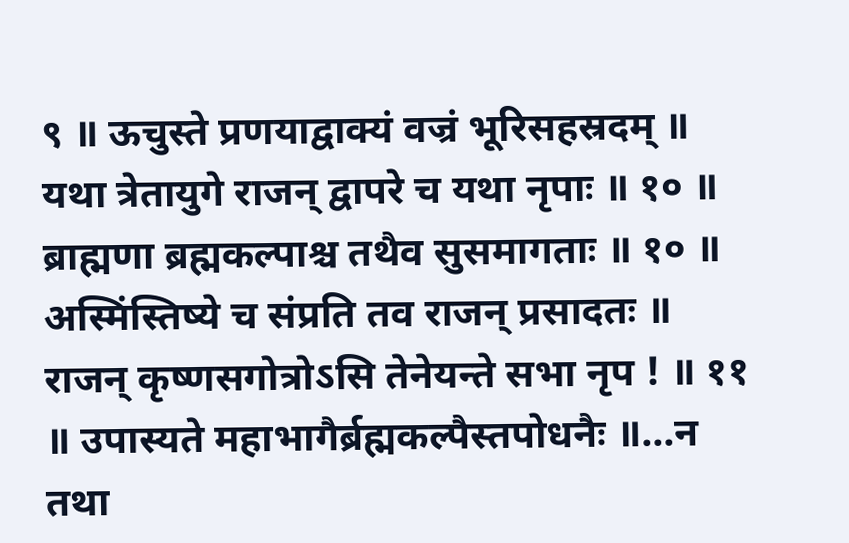९ ॥ ऊचुस्ते प्रणयाद्वाक्यं वज्रं भूरिसहस्रदम् ॥ यथा त्रेतायुगे राजन् द्वापरे च यथा नृपाः ॥ १० ॥ ब्राह्मणा ब्रह्मकल्पाश्च तथैव सुसमागताः ॥ १० ॥ अस्मिंस्तिष्ये च संप्रति तव राजन् प्रसादतः ॥ राजन् कृष्णसगोत्रोऽसि तेनेयन्ते सभा नृप ! ॥ ११ ॥ उपास्यते महाभागैर्ब्रह्मकल्पैस्तपोधनैः ॥...न तथा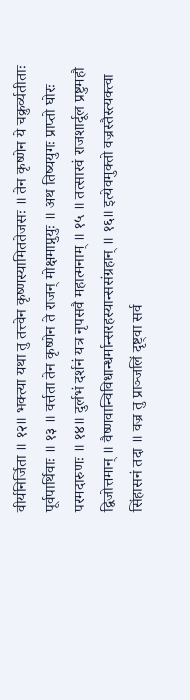वीर्यनिर्जिता ॥ १२॥ भक्त्या यथा तु तत्त्वेन कृष्णस्यामिततेजसः ॥ तेन कृष्णेन ये चक्रुर्व्यतीताः पूर्वपार्थिवाः ॥ १३ ॥ वर्त्तता तेन कृष्णेन ते राजन् मोक्षमाप्नुयुः ॥ अथ तिष्ययुगः प्राप्तो घोरः परमदारुणः ॥ १४॥ दुर्लभं दर्शनं यत्र नृपसवै महात्मनाम् ॥ १५ ॥ तत्सारवं राजशार्दूल प्रष्टुमहौ द्विजोत्तमान् ॥ वैष्णवान्विविधान्धर्मान्सरहस्यान्ससंग्रहान् ॥ १६॥ इत्येवमुक्तो वज्रस्तैस्त्यक्त्वा सिंहासनं तदा ॥ वज्र तु प्राञ्जलिं दृष्ट्वा सर्व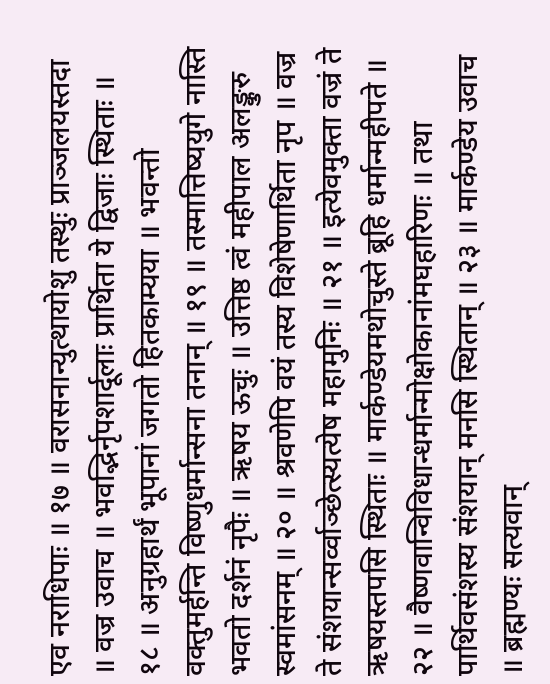एव नराधिपाः ॥ १७ ॥ वरासनान्युत्थायोशु तस्थुः प्राञ्जलयस्तदा ॥ वज्र उवाच ॥ भवद्भिर्नृपशार्दूलाः प्रार्थिता ये द्विजाः स्थिताः ॥ १८ ॥ अनुग्रहार्थं भूपानां जगतो हितकाम्यया ॥ भवन्तो वक्तुमर्हन्ति विष्णुधर्मान्सना तनान् ॥ १९ ॥ तस्मात्तिष्ययुगे नास्ति भवतो दर्शनं नृपैः ॥ ऋषय ऊचुः ॥ उत्तिष्ठ त्वं महीपाल अलङ्कुरु स्वमांसनम् ॥ २० ॥ श्रवणेपि वयं तस्य विशेषेणार्थिता नृप ॥ वज्र ते संशयान्सर्व्वाञ्छेत्स्यत्येष महामुनिः ॥ २१ ॥ इत्येवमुक्ता वज्रं ते ऋषयस्तपसि स्थिताः ॥ मार्कण्डेयमथोचुस्ते ब्रूहि धर्मान्महीपते ॥ २२ ॥ वैष्णवान्विविधान्धर्मान्मोक्षोकानांमघहारिणः ॥ तथा पार्थिवसंशस्य संशयान् मनसि स्थितान् ॥ २३ ॥ मार्कण्डेय उवाच ॥ ब्रह्मण्यः सत्यवान्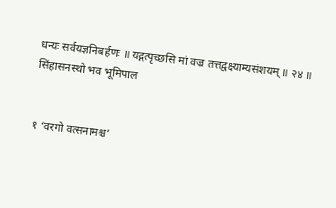धन्यः सर्वयज्ञनिबर्हणः ॥ यद्गत्पृच्छसि मां वज्र तत्तद्वक्ष्याम्यसंशयम् ॥ २४ ॥ सिंहासनस्थो भव भूमिपाल


१ ‘वरगो वत्सनामश्च’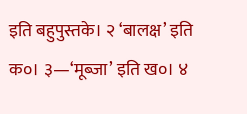इति बहुपुस्तके। २ ‘बालक्ष’ इति क०। ३—‘मूब्जा’ इति ख०। ४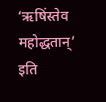‘ऋषिंस्तेव महोद्धतान्’ इति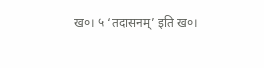ख०। ५ ‘तदासनम्’ इति ख०।